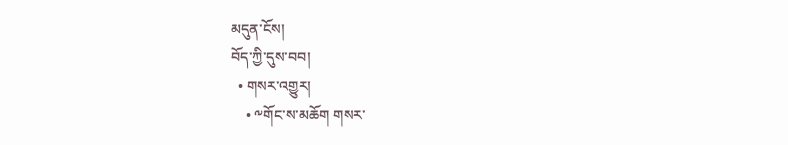མདུན་ངོས།
བོད་ཀྱི་དུས་བབ།
  • གསར་འགྱུར།
    • ༸གོང་ས་མཆོག གསར་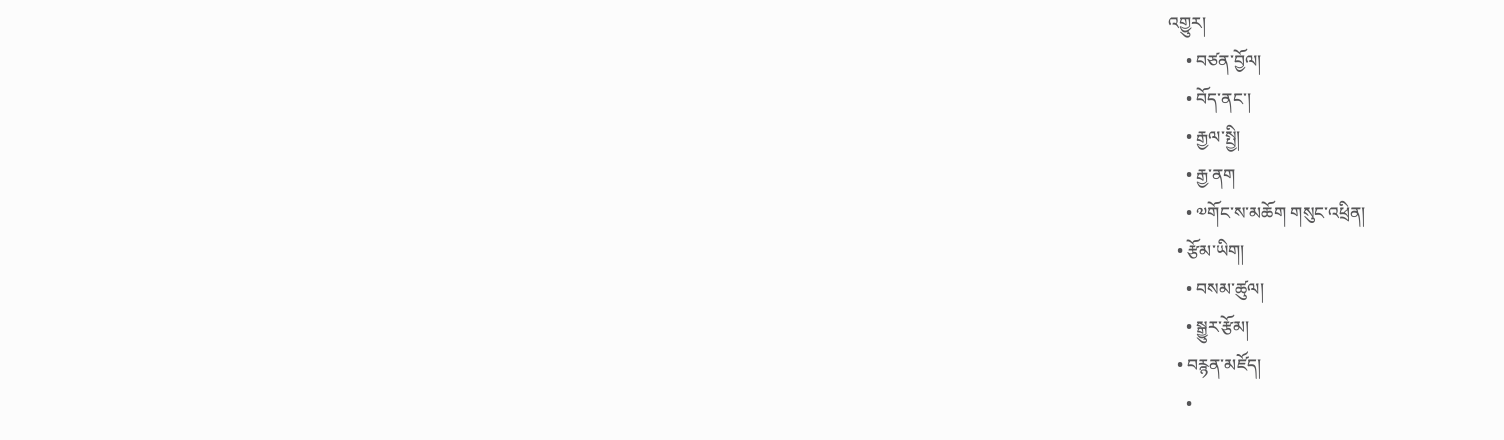འགྱུར།
    • བཙན་བྱོལ།
    • བོད་ནང་།
    • རྒྱལ་སྤྱི།
    • རྒྱ་ནག
    • ༧གོང་ས་མཆོག གསུང་འཕྲིན།
  • རྩོམ་ཡིག།
    • བསམ་ཚུལ།
    • སྒྱུར་རྩོམ།
  • བརྙན་མཛོད།
    •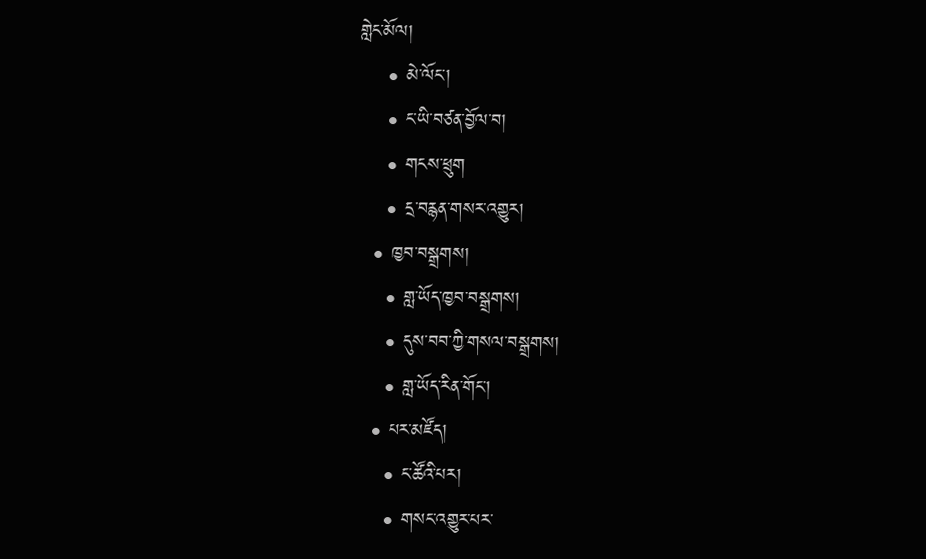གླེང་མོལ།
    • མེ་ལོང་།
    • ང་ཡི་བཙན་བྱོལ་བ།
    • གངས་ཕྲུག
    • དྲ་བརྙན་གསར་འགྱུར།
  • ཁྱབ་བསྒྲགས།
    • གླ་ཡོད་ཁྱབ་བསྒྲགས།
    • དུས་བབ་ཀྱི་གསལ་བསྒྲགས།
    • གླ་ཡོད་རིན་གོང་།
  • པར་མཛོད།
    • ང་ཚོའི་པར།
    • གསང་འགྱུར་པར་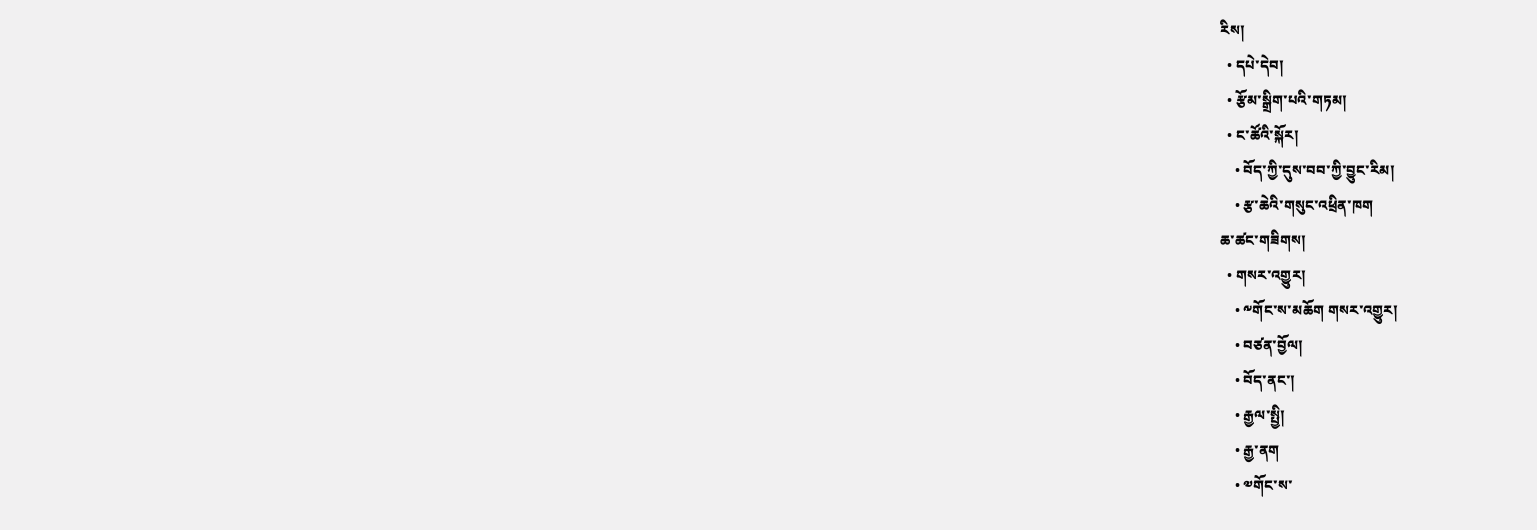རིས།
  • དཔེ་དེབ།
  • རྩོམ་སྒྲིག་པའི་གཏམ།
  • ང་ཚོའི་སྐོར།
    • བོད་ཀྱི་དུས་བབ་ཀྱི་བྱུང་རིམ།
    • རྩ་ཆེའི་གསུང་འཕྲིན་ཁག
ཆ་ཚང་གཟིགས།
  • གསར་འགྱུར།
    • ༸གོང་ས་མཆོག གསར་འགྱུར།
    • བཙན་བྱོལ།
    • བོད་ནང་།
    • རྒྱལ་སྤྱི།
    • རྒྱ་ནག
    • ༧གོང་ས་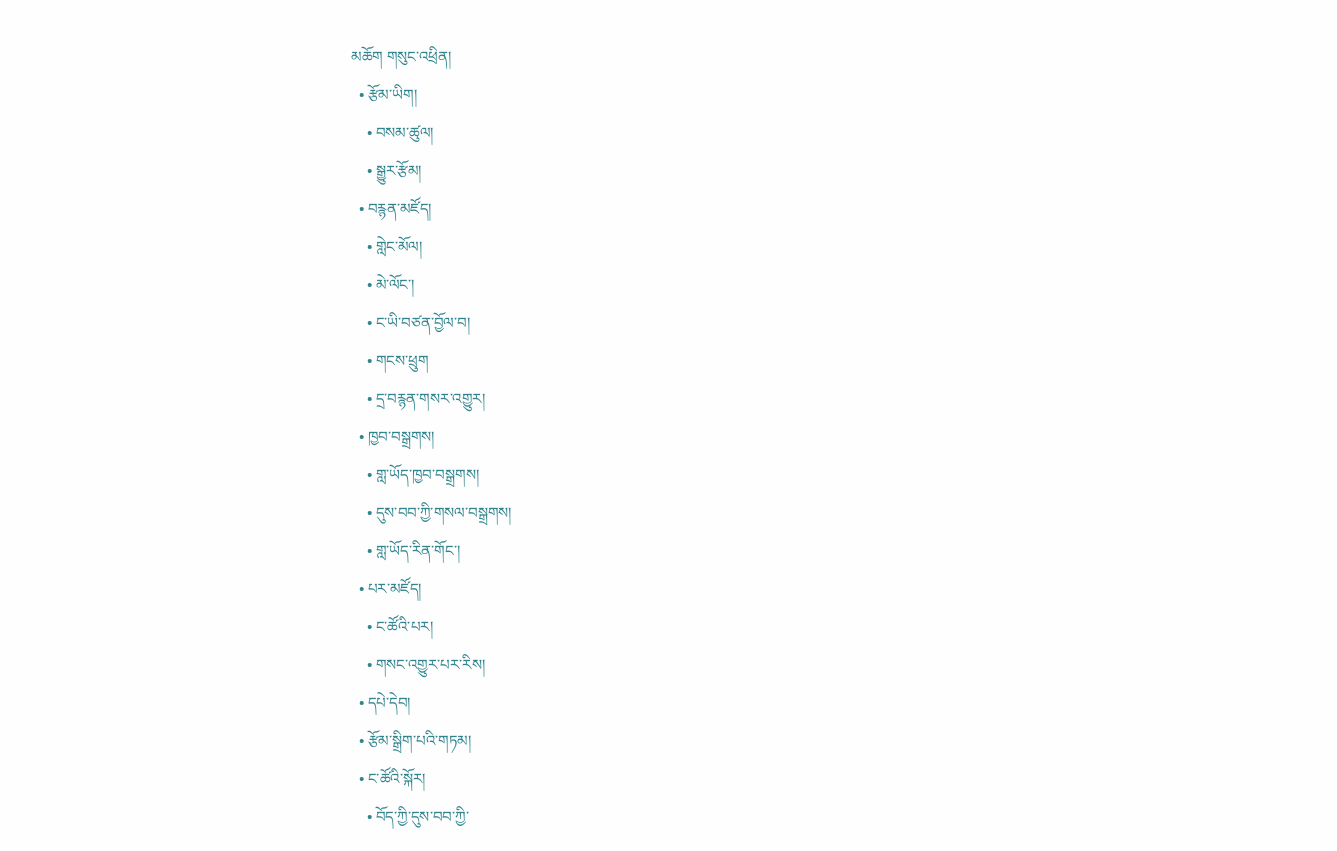མཆོག གསུང་འཕྲིན།
  • རྩོམ་ཡིག།
    • བསམ་ཚུལ།
    • སྒྱུར་རྩོམ།
  • བརྙན་མཛོད།
    • གླེང་མོལ།
    • མེ་ལོང་།
    • ང་ཡི་བཙན་བྱོལ་བ།
    • གངས་ཕྲུག
    • དྲ་བརྙན་གསར་འགྱུར།
  • ཁྱབ་བསྒྲགས།
    • གླ་ཡོད་ཁྱབ་བསྒྲགས།
    • དུས་བབ་ཀྱི་གསལ་བསྒྲགས།
    • གླ་ཡོད་རིན་གོང་།
  • པར་མཛོད།
    • ང་ཚོའི་པར།
    • གསང་འགྱུར་པར་རིས།
  • དཔེ་དེབ།
  • རྩོམ་སྒྲིག་པའི་གཏམ།
  • ང་ཚོའི་སྐོར།
    • བོད་ཀྱི་དུས་བབ་ཀྱི་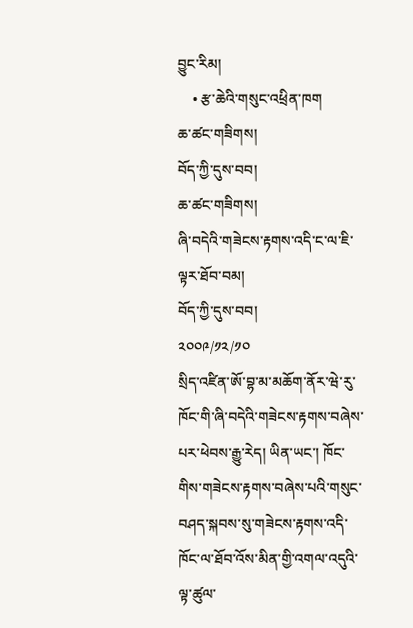བྱུང་རིམ།
    • རྩ་ཆེའི་གསུང་འཕྲིན་ཁག
ཆ་ཚང་གཟིགས།
བོད་ཀྱི་དུས་བབ།
ཆ་ཚང་གཟིགས།
ཞི་བདེའི་གཟེངས་རྟགས་འདི་ང་ལ་ཇི་ལྟར་ཐོབ་བམ།
བོད་ཀྱི་དུས་བབ།
༢༠༠༩/༡༢/༡༠
སྲིད་འཛིན་ཨོ་བྷ་མ་མཆོག་ནོར་ཝེ་རུ་ཁོང་གི་ཞི་བདེའི་གཟེངས་རྟགས་བཞེས་པར་ཕེབས་རྒྱུ་རེད། ཡིན་ཡང་། ཁོང་གིས་གཟེངས་རྟགས་བཞེས་པའི་གསུང་བཤད་སྐབས་སུ་གཟེངས་རྟགས་འདི་ཁོང་ལ་ཐོབ་འོས་མིན་གྱི་འགལ་འདུའི་ལྟ་ཚུལ་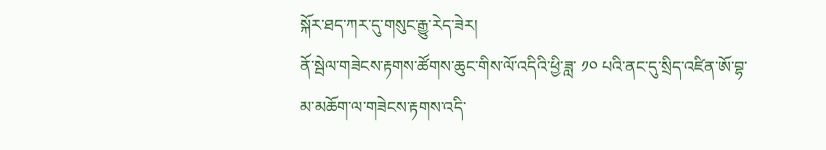སྐོར་ཐད་ཀར་དུ་གསུང་རྒྱུ་རེད་ཟེར།
ནོ་སྦེལ་གཟེངས་རྟགས་ཚོགས་ཆུང་གིས་ལོ་འདིའི་ཕྱི་ཟླ་ ༡༠ པའི་ནང་དུ་སྲིད་འཛིན་ཨོ་བྷ་མ་མཆོག་ལ་གཟེངས་རྟགས་འདི་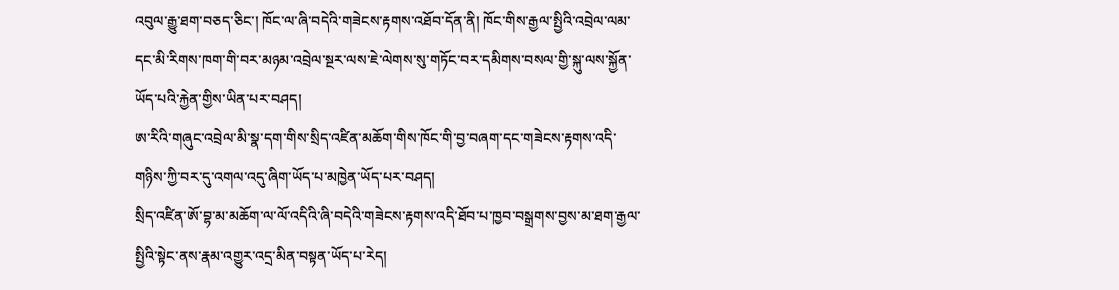འབུལ་རྒྱུ་ཐག་བཅད་ཅིང་། ཁོང་ལ་ཞི་བདེའི་གཟེངས་རྟགས་འཐོབ་དོན་ནི། ཁོང་གིས་རྒྱལ་སྤྱིའི་འབྲེལ་ལམ་དང་མི་རིགས་ཁག་གི་བར་མཉམ་འབྲེལ་སྔར་ལས་ཇེ་ལེགས་སུ་གཏོང་བར་དམིགས་བསལ་གྱི་སྐུ་ལས་སྐྱོན་ཡོད་པའི་རྐྱེན་གྱིས་ཡིན་པར་བཤད།
ཨ་རིའི་གཞུང་འབྲེལ་མི་སྣ་དག་གིས་སྲིད་འཛིན་མཆོག་གིས་ཁོང་གི་བྱ་བཞག་དང་གཟེངས་རྟགས་འདི་གཉིས་ཀྱི་བར་དུ་འགལ་འདུ་ཞིག་ཡོད་པ་མཁྱེན་ཡོད་པར་བཤད།
སྲིད་འཛིན་ཨོ་བྷ་མ་མཆོག་ལ་ལོ་འདིའི་ཞི་བདེའི་གཟེངས་རྟགས་འདི་ཐོབ་པ་ཁྱབ་བསྒྲགས་བྱས་མ་ཐག་རྒྱལ་སྤྱིའི་སྟེང་ནས་རྣམ་འགྱུར་འདྲ་མིན་བསྟན་ཡོད་པ་རེད།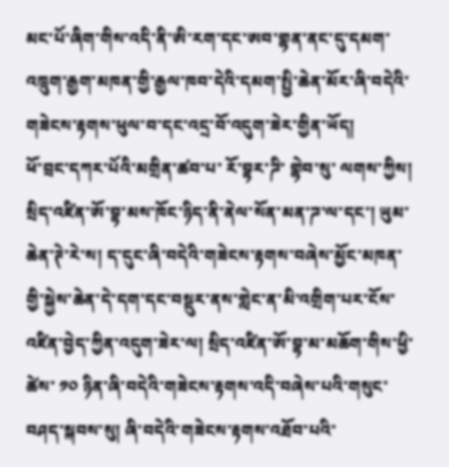མང་པོ་ཞིག་གིས་འདི་ནི་ཨི་རག་དང་ཨབ་གྷན་ནང་དུ་དམག་འཁྲུག་རྒྱག་མཁན་གྱི་རྒྱལ་ཁབ་དེའི་དམག་སྤྱི་ཆེན་མོར་ཞི་བདེའི་གཟེངས་རྟགས་ཕུལ་བ་དང་འདྲ་བོ་འདུག་ཟེར་གྱིན་ཡོད།
ཕོ་བྲང་དཀར་པོའི་མགྲིན་ཚབ་པ་ རོ་བྷར་ཌི་ གྷེབ་སུ་ ལགས་ཀྱིས། སྲིད་འཛིན་ཨོ་བྷ་མས་ཁོང་ཉིད་ནི་ནེལ་སོན་མན་ཌ་ལ་དང་། ཡུམ་ཆེན་ཊེ་རེ་ས། ད་དུང་ཞི་བདེའི་གཟེངས་རྟགས་བཞེས་མྱོང་མཁན་གྱི་སྐྱེས་ཆེན་དེ་དག་དང་བསྡུར་ནས་གླེང་ན་མི་འགྲིག་པར་ངོས་འཛིན་བྱེད་ཀྱིན་འདུག་ཟེར་ལ། སྲིད་འཛིན་ཨོ་བྷ་མ་མཆོག་གིས་ཕྱི་ཚེས་ ༡༠ ཉིན་ཞི་བདེའི་གཟེངས་རྟགས་འདི་བཞེས་པའི་གསུང་བཤད་སྐབས་སུ། ཞི་བདེའི་གཟེངས་རྟགས་འཐོབ་པའི་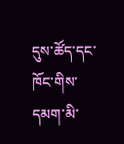དུས་ཚོད་དང་ཁོང་གིས་དམག་མི་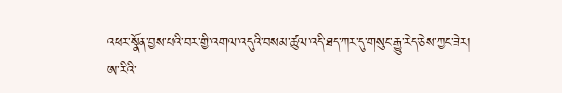འཕར་སྣོན་བྱས་པའི་བར་གྱི་འགལ་འདུའི་བསམ་ཚུལ་འདི་ཐད་ཀར་དུ་གསུང་རྒྱུ་རེད་ཅེས་ཀྱང་ཟེར།
ཨ་རིའི་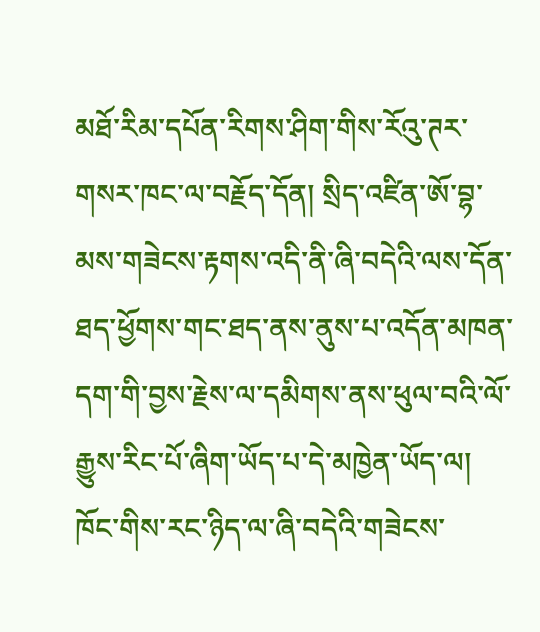མཐོ་རིམ་དཔོན་རིགས་ཤིག་གིས་རོའུ་ཊར་གསར་ཁང་ལ་བརྗོད་དོན། སྲིད་འཛིན་ཨོ་བྷ་མས་གཟེངས་རྟགས་འདི་ནི་ཞི་བདེའི་ལས་དོན་ཐད་ཕྱོགས་གང་ཐད་ནས་ནུས་པ་འདོན་མཁན་དག་གི་བྱས་རྗེས་ལ་དམིགས་ནས་ཕུལ་བའི་ལོ་རྒྱུས་རིང་པོ་ཞིག་ཡོད་པ་དེ་མཁྱེན་ཡོད་ལ། ཁོང་གིས་རང་ཉིད་ལ་ཞི་བདེའི་གཟེངས་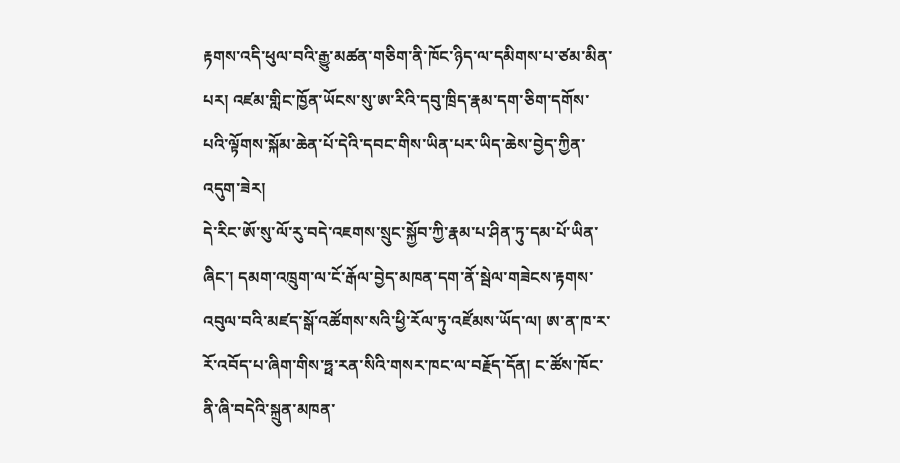རྟགས་འདི་ཕུལ་བའི་རྒྱུ་མཚན་གཅིག་ནི་ཁོང་ཉིད་ལ་དམིགས་པ་ཙམ་མིན་པར། འཛམ་གླིང་ཁྱོན་ཡོངས་སུ་ཨ་རིའི་དབུ་ཁྲིད་རྣམ་དག་ཅིག་དགོས་པའི་ལྟོགས་སྐོམ་ཆེན་པོ་དེའི་དབང་གིས་ཡིན་པར་ཡིད་ཆེས་བྱེད་ཀྱིན་འདུག་ཟེར།
དེ་རིང་ཨོ་སུ་ལོ་རུ་བདེ་འཇགས་སྲུང་སྐྱོབ་ཀྱི་རྣམ་པ་ཤིན་ཏུ་དམ་པོ་ཡིན་ཞིང་། དམག་འཁྲུག་ལ་ངོ་རྒོལ་བྱེད་མཁན་དག་ནོ་སྦེལ་གཟེངས་རྟགས་འབུལ་བའི་མཛད་སྒོ་འཚོགས་སའི་ཕྱི་རོལ་ཏུ་འཛོམས་ཡོད་ལ། ཨ་ན་ཁ་ར་རོ་འབོད་པ་ཞིག་གིས་ཧྥ་རན་སིའི་གསར་ཁང་ལ་བརྗོད་དོན། ང་ཚོས་ཁོང་ནི་ཞི་བདེའི་སྐྲུན་མཁན་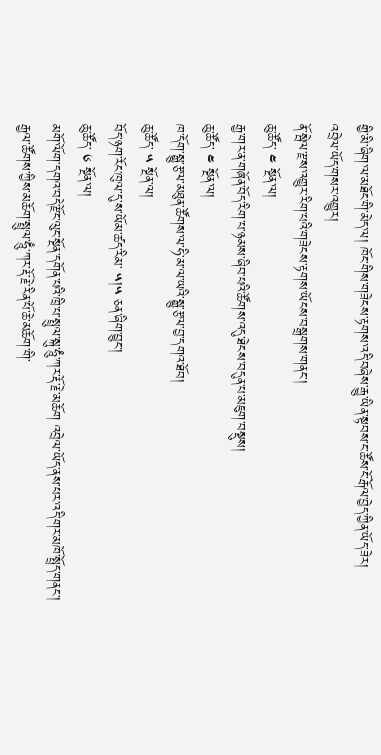གྱི་མི་ཞིག་ལ་མཐོང་གི་མེད་ལ། ཁོང་གིས་གཟེངས་རྟགས་འདི་བཞེས་རྒྱུ་ཡིན་སྟབས་ང་ཚོས་ངོ་རྒོལ་བྱེད་ཀྱིན་ཡོད་ཟེར།
འབྲེལ་ཡོད་གསར་འགྱུར།
ནོ་སྦེལ་རྫས་འགྱུར་རིག་པའི་གཟེངས་རྟགས་ཡོངས་བསྒྲགས་གནང་།
ཆུ་ཚོད་ ༤ སྔོན་ལ།
རྒྱ་གར་ན་གཞོན་བོད་རིག་པ་ཉམས་ཞིབ་པའི་ཚོགས་འདུ་ཐེངས་བདུན་པ་མཇུག་བསྡུས།
ཆུ་ཚོད་ ༤ སྔོན་ལ།
ཁ་དོག་སྒྱུ་རྩལ་མཐུན་ཚོགས་ལ་ཧི་མ་ལ་ཡའི་སྒྱུ་རྩལ་བྱ་དགའ་ཐོབ།
ཆུ་ཚོད་ ༥ སྔོན་ལ།
བོད་ཉག་རོང་ཁུལ་དུ་ས་ཡོམ་ཚད་རིམ་ ༥།༥ ཅན་ཞིག་བྱུང་།
ཆུ་ཚོད་ ༦ སྔོན་ལ།
མགོ་ལོག་དགའ་བདེ་རྫོང་ལུང་སྔོན་དགོན་པའི་ཁྲི་པ་སྤྲུལ་སྐུ་ཧཱུཾ་ཀར་རྡོ་རྗེ་མཆོག འབྲེལ་ཡོད་ནས་པར་འདི་གར་མཁོ་སྤྲོད་གནང་།
རྒྱལ་ཚོགས་ཀྱིས་མཆོག་སྤྲུལ་ཧཱུྃ་ཀར་རྡོ་རྗེ་རིན་པོ་ཆེ་མཆོག་གི་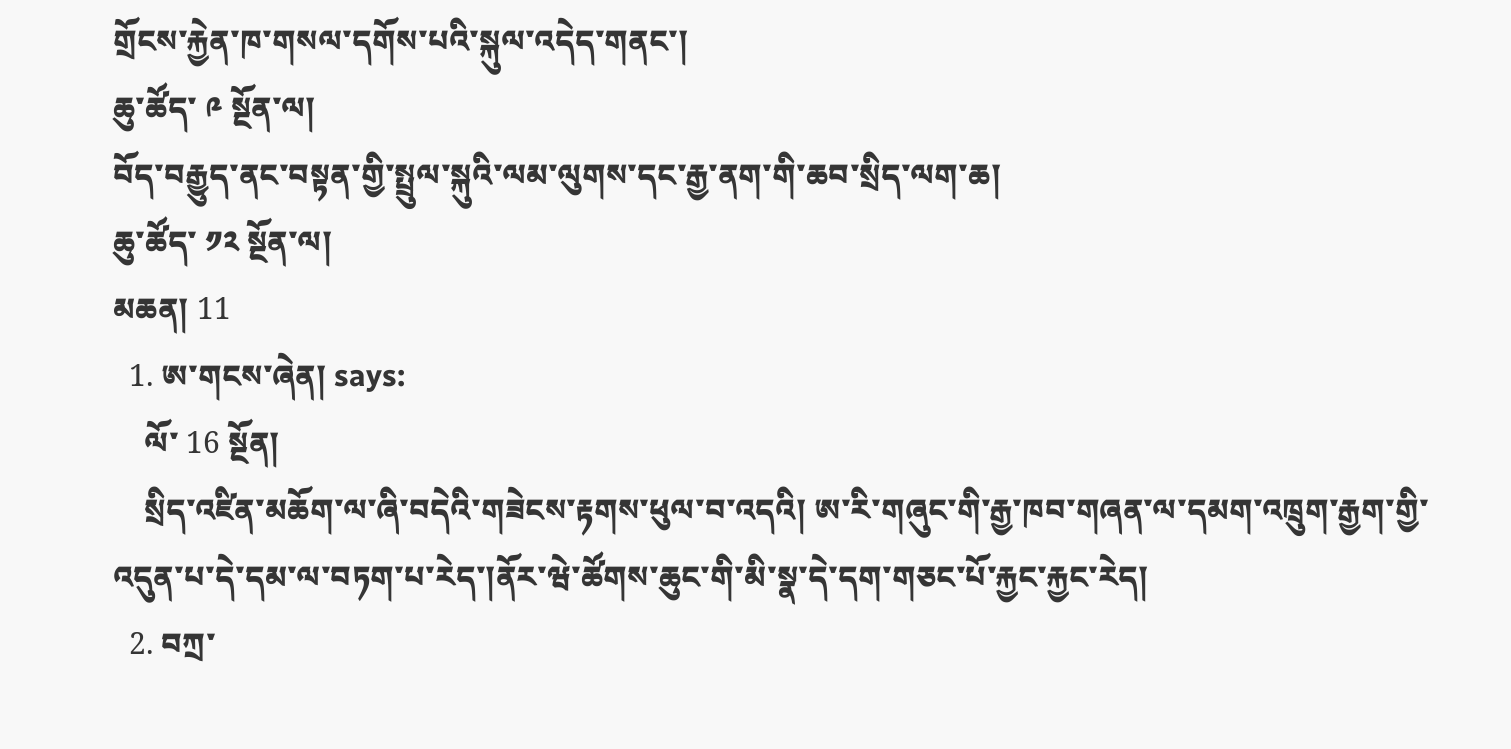གྲོངས་རྐྱེན་ཁ་གསལ་དགོས་པའི་སྐུལ་འདེད་གནང་།
ཆུ་ཚོད་ ༩ སྔོན་ལ།
བོད་བརྒྱུད་ནང་བསྟན་གྱི་སྤྲུལ་སྐུའི་ལམ་ལུགས་དང་རྒྱ་ནག་གི་ཆབ་སྲིད་ལག་ཆ།
ཆུ་ཚོད་ ༡༢ སྔོན་ལ།
མཆན། 11
  1. ཨ་གངས་ཞེན། says:
    ལོ་ 16 སྔོན།
    སྲིད་འཛིན་མཆོག་ལ་ཞི་བདེའི་གཟེངས་རྟགས་ཕུལ་བ་འདའི། ཨ་རི་གཞུང་གི་རྒྱ་ཁབ་གཞན་ལ་དམག་འཁྲུག་རྒྱག་གྱི་འདུན་པ་དེ་དམ་ལ་བཏག་པ་རེད་།ནོར་ཝེ་ཚོགས་ཆུང་གི་མི་སྣ་དེ་དག་གཅང་པོ་རྐྱང་རྐྱང་རེད།
  2. བཀྲ་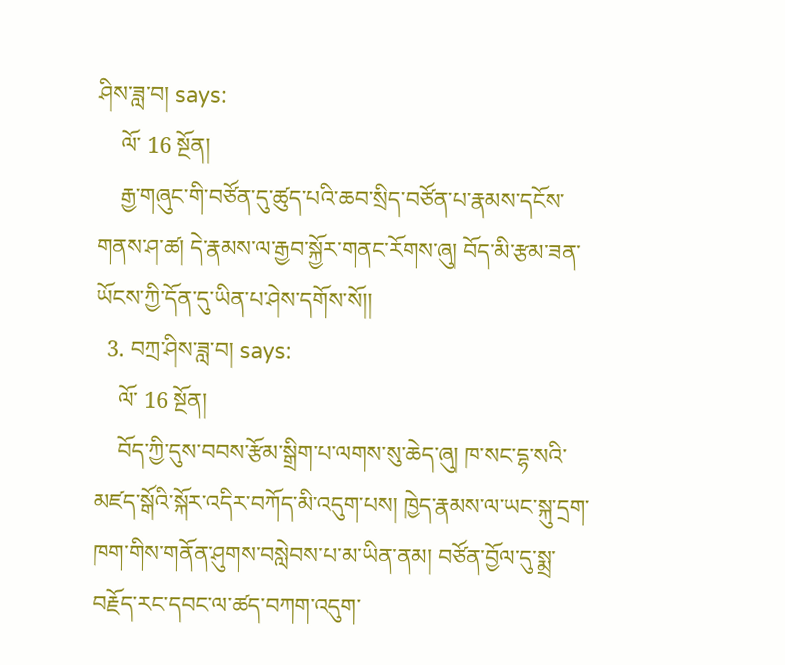ཤིས་ཟླ་བ། says:
    ལོ་ 16 སྔོན།
    རྒྱ་གཞུང་གི་བཙོན་དུ་ཚུད་པའི་ཆབ་སྲིད་བཙོན་པ་རྣམས་དངོས་གནས་ཤ་ཚ། དེ་རྣམས་ལ་རྒྱབ་སྐྱོར་གནང་རོགས་ཞུ། བོད་མི་རྩམ་ཟན་ཡོངས་ཀྱི་དོན་དུ་ཡིན་པ་ཤེས་དགོས་སོ།།
  3. བཀྲ་ཤིས་ཟླ་བ། says:
    ལོ་ 16 སྔོན།
    བོད་ཀྱི་དུས་བབས་རྩོམ་སྒྲིག་པ་ལགས་སུ་ཆེད་ཞུ། ཁ་སང་དྷ་སའི་མཛད་སྒོའི་སྐོར་འདིར་བཀོད་མི་འདུག་པས། ཁྱེད་རྣམས་ལ་ཡང་སྐུ་དྲག་ཁག་གིས་གནོན་ཤུགས་བསླེབས་པ་མ་ཡིན་ནམ། བཙོན་བྱོལ་དུ་སྨྲ་བརྗོད་རང་དབང་ལ་ཚད་བཀག་འདུག་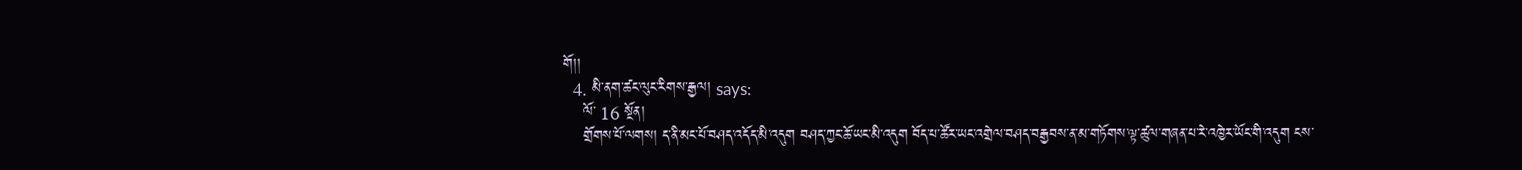གོ།།
  4. མི་ནག་ཚང་ལུང་རིགས་རྒྱལ། says:
    ལོ་ 16 སྔོན།
    གྲོགས་པོ་ལགས། ད་ནི་མང་པོ་བཤད་འདོད་མི་འདུག བཤད་ཀྱང་ཆོ་ཡང་མི་འདུག བོད་པ་ཚོར་ཡང་འགྲེལ་བཤད་བརྒྱབས་ན་མ་གཏོགས་ལྟ་ཚུལ་གཞན་པ་རེ་འཁྱེར་ཡོང་གི་འདུག ངས་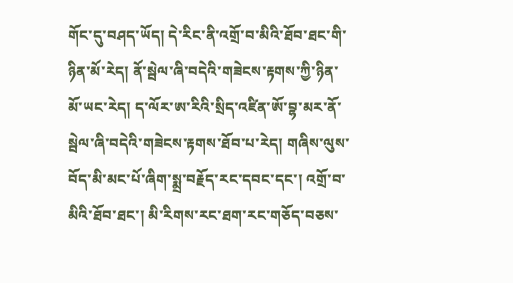གོང་དུ་བཤད་ཡོད། དེ་རིང་ནི་འགྲོ་བ་མིའི་ཐོབ་ཐང་གི་ཉིན་མོ་རེད། ནོ་སྦེལ་ཞི་བདེའི་གཟེངས་རྟགས་ཀྱི་ཉིན་མོ་ཡང་རེད། ད་ལོར་ཨ་རིའི་སྲིད་འཛིན་ཨོ་བྷ་མར་ནོ་སྦེལ་ཞི་བདེའི་གཟེངས་རྟགས་ཐོབ་པ་རེད། གཞིས་ལུས་བོད་མི་མང་པོ་ཞིག་སྨྲ་བརྗོད་རང་དབང་དང་། འགྲོ་བ་མིའི་ཐོབ་ཐང་། མི་རིགས་རང་ཐག་རང་གཅོད་བཅས་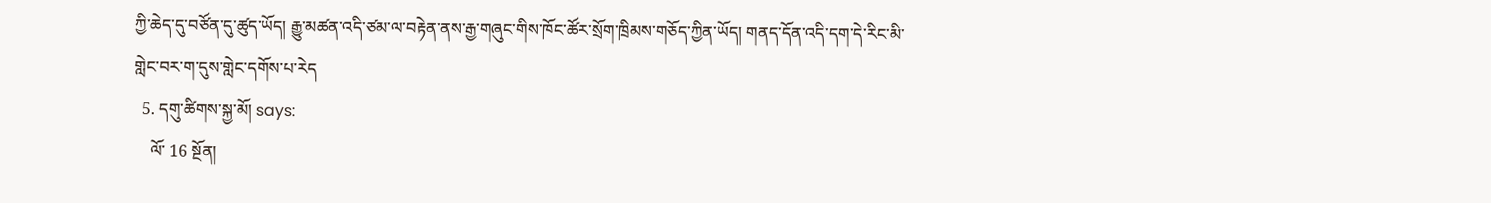ཀྱི་ཆེད་དུ་བཙོན་དུ་ཚུད་ཡོད། རྒྱུ་མཚན་འདི་ཙམ་ལ་བརྟེན་ནས་རྒྱ་གཞུང་གིས་ཁོང་ཚོར་སྲོག་ཁྲིམས་གཅོད་ཀྱིན་ཡོད། གནད་དོན་འདི་དག་དེ་རིང་མི་གླེང་བར་ག་དུས་གླེང་དགོས་པ་རེད
  5. དགུ་ཚིགས་སྐྱ་མོ། says:
    ལོ་ 16 སྔོན།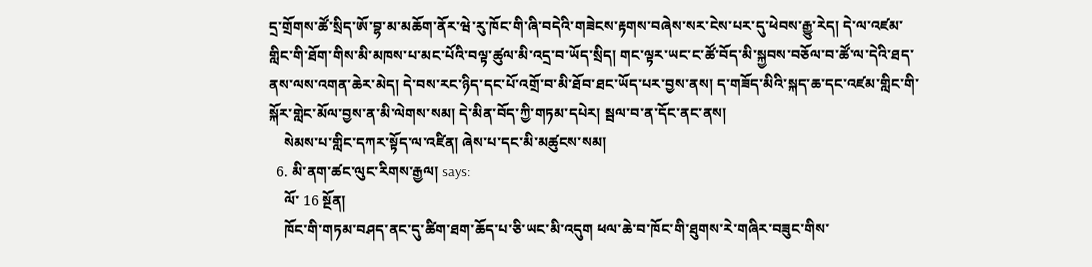དྲ་གྲོགས་ཚོ་སྲིད་ཨོ་བྷ་མ་མཆོག་ནོར་ཝེ་རུ་ཁོང་གི་ཞི་བདེའི་གཟེངས་རྟགས་བཞེས་སར་ངེས་པར་དུ་ཕེབས་རྒྱུ་རེད། དེ་ལ་འཛམ་གླིང་གི་ཐོག་གིས་མི་མཁས་པ་མང་པོའི་བལྟ་ཚུལ་མི་འདྲ་བ་ཡོད་སྲིད། གང་ལྟར་ཡང་ང་ཚོ་བོད་མི་སྐྱབས་བཅོལ་བ་ཚོ་ལ་དེའི་ཐད་ནས་ལས་འགན་ཆེར་མེད། དེ་བས་རང་ཉིད་དང་པོ་འགྲོ་བ་མི་ཐོབ་ཐང་ཡོད་པར་བྱས་ནས། ད་གཟོད་མིའི་སྐད་ཆ་དང་འཛམ་གླིང་གི་སྐོར་གླེང་མོལ་བྱས་ན་མི་ལེགས་སམ། དེ་མིན་བོད་ཀྱི་གཏམ་དཔེར། སྦལ་བ་ན་དོང་ནང་ནས།
    སེམས་པ་གླིང་དཀར་སྟོད་ལ་འཛིན། ཞེས་པ་དང་མི་མཚུངས་སམ།
  6. མི་ནག་ཚང་ལུང་རིགས་རྒྱལ། says:
    ལོ་ 16 སྔོན།
    ཁོང་གི་གཏམ་བཤད་ནང་དུ་ཚིག་ཐག་ཆོད་པ་ཅི་ཡང་མི་འདུག ཕལ་ཆེ་བ་ཁོང་གི་ཐུགས་རེ་གཞིར་བཟུང་གིས་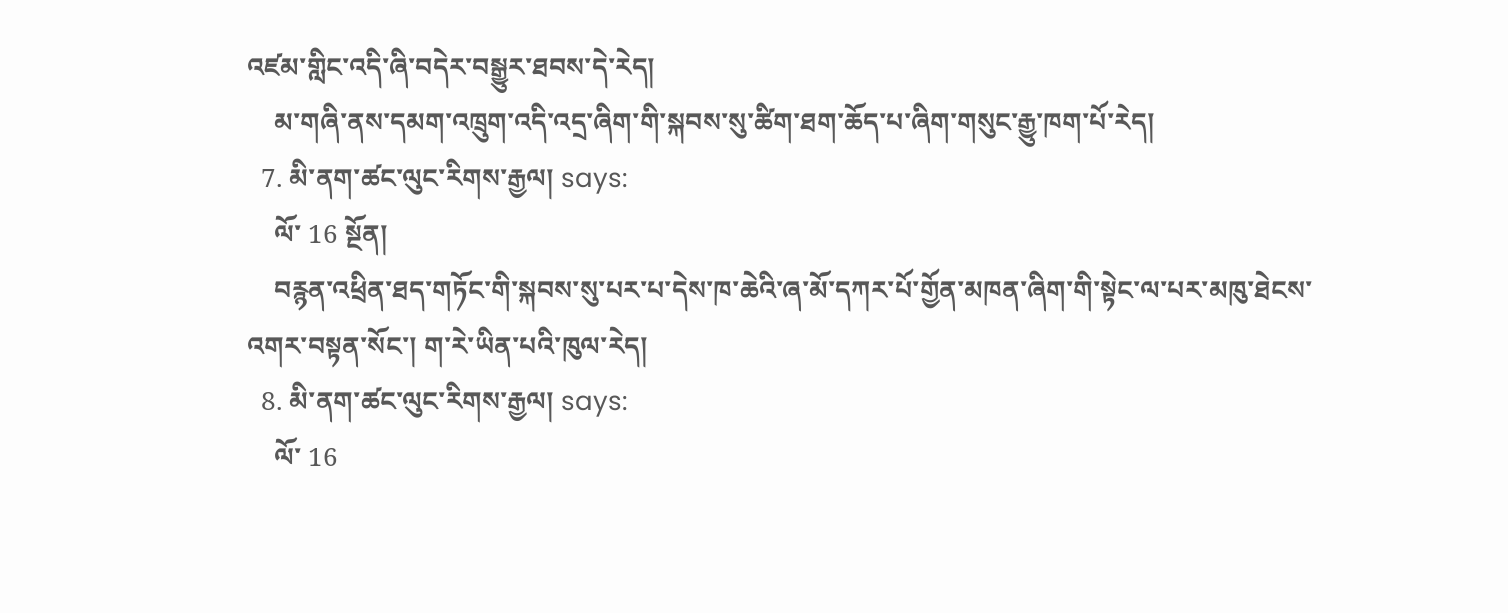འཛམ་གླིང་འདི་ཞི་བདེར་བསྒྱུར་ཐབས་དེ་རེད།
    མ་གཞི་ནས་དམག་འཁྲུག་འདི་འདྲ་ཞིག་གི་སྐབས་སུ་ཚིག་ཐག་ཆོད་པ་ཞིག་གསུང་རྒྱུ་ཁག་པོ་རེད།
  7. མི་ནག་ཚང་ལུང་རིགས་རྒྱལ། says:
    ལོ་ 16 སྔོན།
    བརྙན་འཕྲིན་ཐད་གཏོང་གི་སྐབས་སུ་པར་པ་དེས་ཁ་ཆེའི་ཞ་མོ་དཀར་པོ་གྱོན་མཁན་ཞིག་གི་སྟེང་ལ་པར་མཁུ་ཐེངས་འགར་བསྟན་སོང་། ག་རེ་ཡིན་པའི་ཁུལ་རེད།
  8. མི་ནག་ཚང་ལུང་རིགས་རྒྱལ། says:
    ལོ་ 16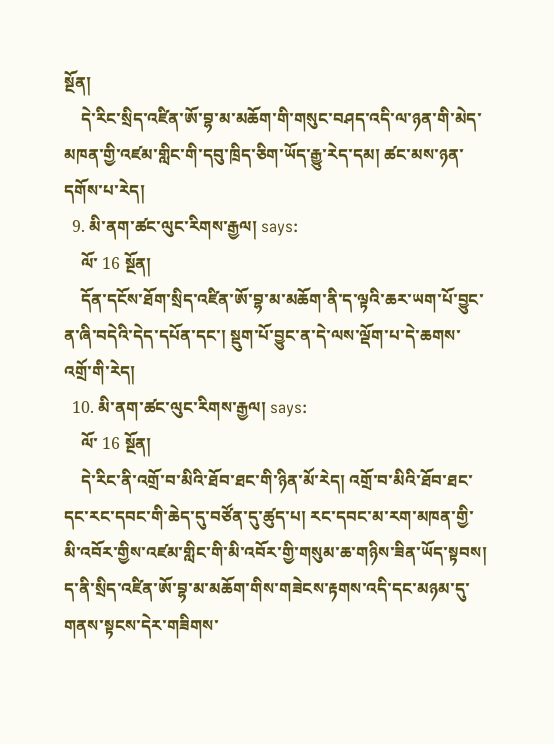སྔོན།
    དེ་རིང་སྲིད་འཛིན་ཨོ་བྷ་མ་མཆོག་གི་གསུང་བཤད་འདི་ལ་ཉན་གི་མེད་མཁན་གྱི་འཛམ་གླིང་གི་དབུ་ཁྲིད་ཅིག་ཡོད་རྒྱུ་རེད་དམ། ཚང་མས་ཉན་དགོས་པ་རེད།
  9. མི་ནག་ཚང་ལུང་རིགས་རྒྱལ། says:
    ལོ་ 16 སྔོན།
    དོན་དངོས་ཐོག་སྲིད་འཛིན་ཨོ་བྷ་མ་མཆོག་ནི་ད་ལྟའི་ཆར་ཡག་པོ་བྱུང་ན་ཞི་བདེའི་དེད་དཔོན་དང་། སྡུག་པོ་བྱུང་ན་དེ་ལས་ལྡོག་པ་དེ་ཆགས་འགྲོ་གི་རེད།
  10. མི་ནག་ཚང་ལུང་རིགས་རྒྱལ། says:
    ལོ་ 16 སྔོན།
    དེ་རིང་ནི་འགྲོ་བ་མིའི་ཐོབ་ཐང་གི་ཉིན་མོ་རེད། འགྲོ་བ་མིའི་ཐོབ་ཐང་དང་རང་དབང་གི་ཆེད་དུ་བཙོན་དུ་ཚུད་པ། རང་དབང་མ་རག་མཁན་གྱི་མི་འབོར་གྱིས་འཛམ་གླིང་གི་མི་འབོར་གྱི་གསུམ་ཆ་གཉིས་ཟིན་ཡོད་སྟབས། ད་ནི་སྲིད་འཛིན་ཨོ་བྷ་མ་མཆོག་གིས་གཟེངས་རྟགས་འདི་དང་མཉམ་དུ་གནས་སྟངས་དེར་གཟིགས་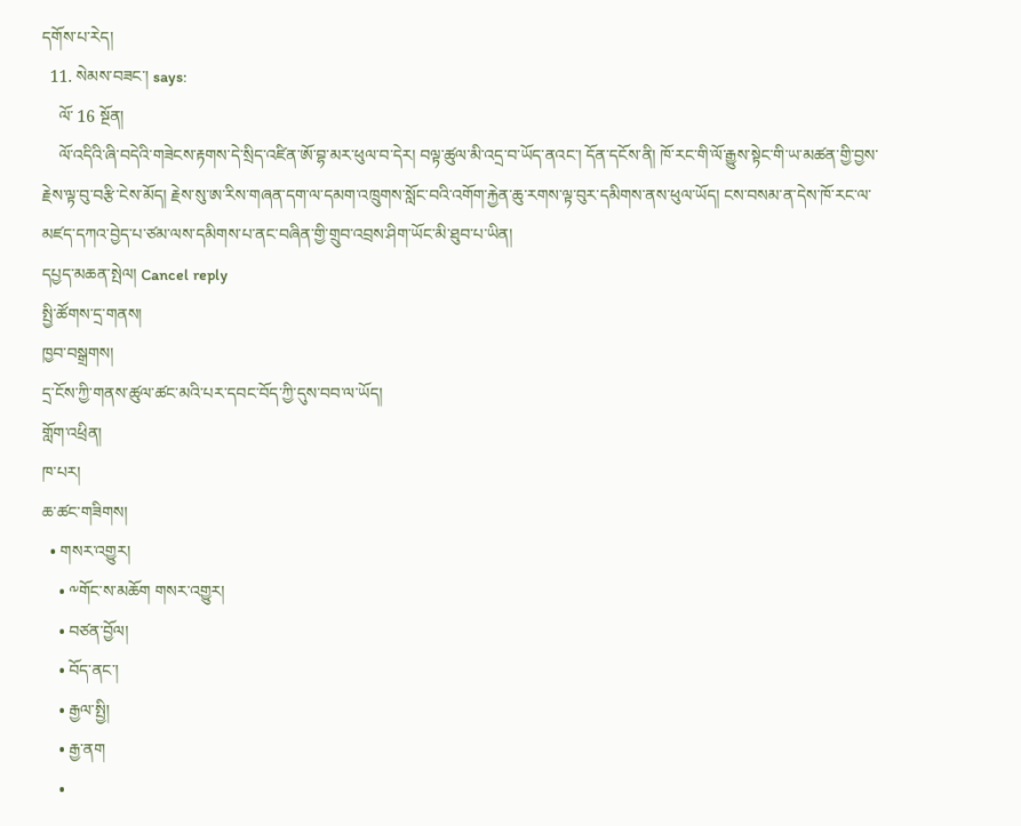དགོས་པ་རེད།
  11. སེམས་བཟང་། says:
    ལོ་ 16 སྔོན།
    ལོ་འདིའི་ཞི་བདེའི་གཟེངས་རྟགས་དེ་སྲིད་འཛིན་ཨོ་བྷ་མར་ཕུལ་བ་དེར། བལྟ་ཚུལ་མི་འདྲ་བ་ཡོད་ནའང་། དོན་དངོས་ནི། ཁོ་རང་གི་ལོ་རྒྱུས་སྟེང་གི་ཡ་མཚན་གྱི་བྱས་རྗེས་ལྟ་བུ་བརྩི་ངེས་མོད། རྗེས་སུ་ཨ་རིས་གཞན་དག་ལ་དམག་འཁྲུགས་སློང་བའི་འགོག་རྐྱེན་ཆུ་རགས་ལྟ་བུར་དམིགས་ནས་ཕུལ་ཡོད། ངས་བསམ་ན་དེས་ཁོ་རང་ལ་མཛད་དཀའ་བྱེད་པ་ཙམ་ལས་དམིགས་པ་ནང་བཞིན་གྱི་གྲུབ་འབྲས་ཤིག་ཡོང་མི་ཐུབ་པ་ཡིན།
དཔྱད་མཆན་སྤེལ། Cancel reply
སྤྱི་ཚོགས་དྲ་གནས།
ཁྱབ་བསྒྲགས།
དྲ་ངོས་ཀྱི་གནས་ཚུལ་ཚང་མའི་པར་དབང་བོད་ཀྱི་དུས་བབ་ལ་ཡོད།
གློག་འཕྲིན།
ཁ་པར།
ཆ་ཚང་གཟིགས།
  • གསར་འགྱུར།
    • ༸གོང་ས་མཆོག གསར་འགྱུར།
    • བཙན་བྱོལ།
    • བོད་ནང་།
    • རྒྱལ་སྤྱི།
    • རྒྱ་ནག
    •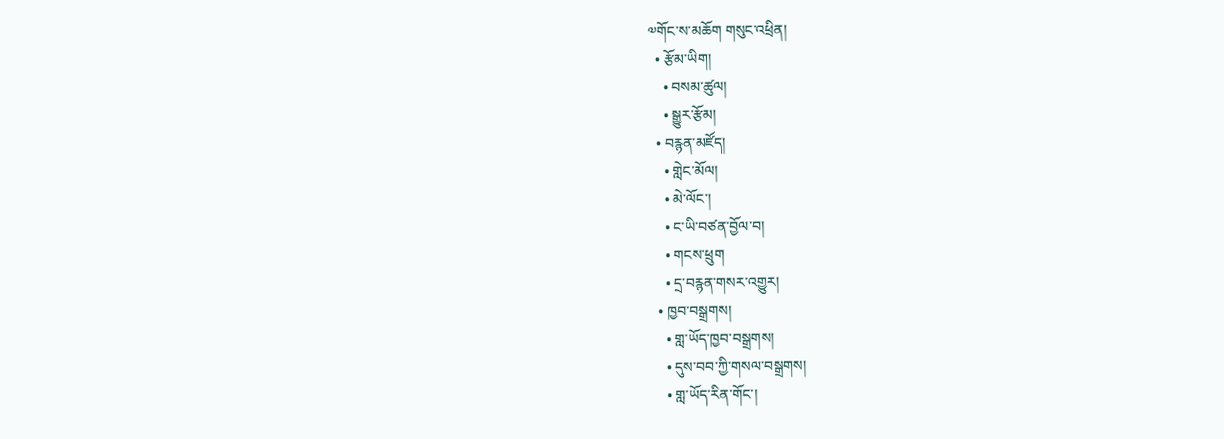༧གོང་ས་མཆོག གསུང་འཕྲིན།
  • རྩོམ་ཡིག།
    • བསམ་ཚུལ།
    • སྒྱུར་རྩོམ།
  • བརྙན་མཛོད།
    • གླེང་མོལ།
    • མེ་ལོང་།
    • ང་ཡི་བཙན་བྱོལ་བ།
    • གངས་ཕྲུག
    • དྲ་བརྙན་གསར་འགྱུར།
  • ཁྱབ་བསྒྲགས།
    • གླ་ཡོད་ཁྱབ་བསྒྲགས།
    • དུས་བབ་ཀྱི་གསལ་བསྒྲགས།
    • གླ་ཡོད་རིན་གོང་།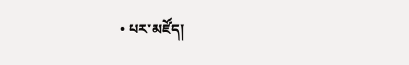• པར་མཛོད།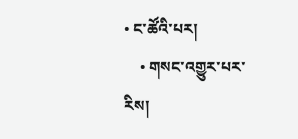• ང་ཚོའི་པར།
    • གསང་འགྱུར་པར་རིས།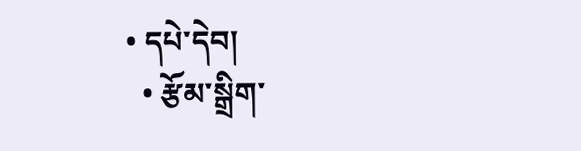• དཔེ་དེབ།
  • རྩོམ་སྒྲིག་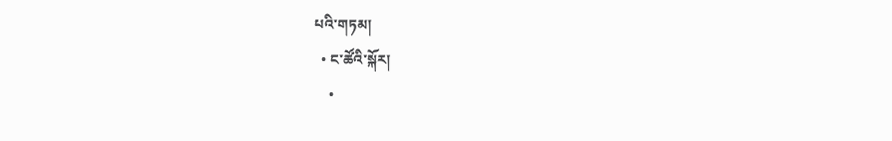པའི་གཏམ།
  • ང་ཚོའི་སྐོར།
    •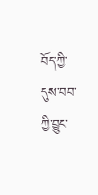བོད་ཀྱི་དུས་བབ་ཀྱི་བྱུང་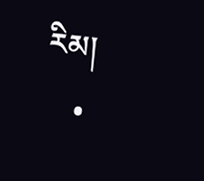རིམ།
    •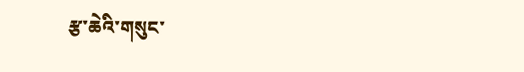རྩ་ཆེའི་གསུང་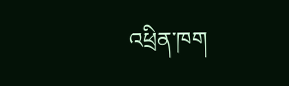འཕྲིན་ཁག